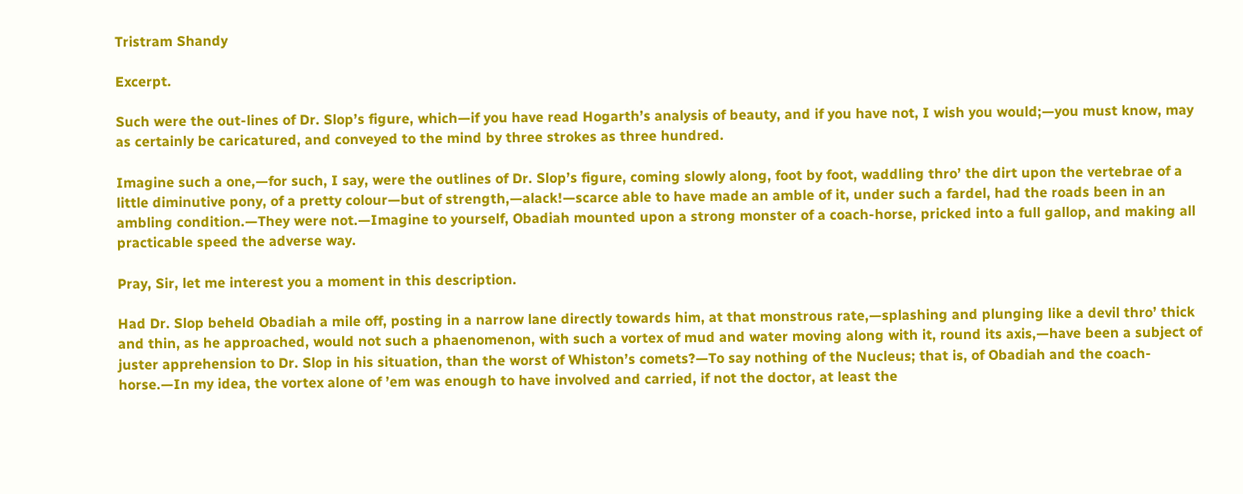Tristram Shandy

Excerpt.

Such were the out-lines of Dr. Slop’s figure, which—if you have read Hogarth’s analysis of beauty, and if you have not, I wish you would;—you must know, may as certainly be caricatured, and conveyed to the mind by three strokes as three hundred.

Imagine such a one,—for such, I say, were the outlines of Dr. Slop’s figure, coming slowly along, foot by foot, waddling thro’ the dirt upon the vertebrae of a little diminutive pony, of a pretty colour—but of strength,—alack!—scarce able to have made an amble of it, under such a fardel, had the roads been in an ambling condition.—They were not.—Imagine to yourself, Obadiah mounted upon a strong monster of a coach-horse, pricked into a full gallop, and making all practicable speed the adverse way.

Pray, Sir, let me interest you a moment in this description.

Had Dr. Slop beheld Obadiah a mile off, posting in a narrow lane directly towards him, at that monstrous rate,—splashing and plunging like a devil thro’ thick and thin, as he approached, would not such a phaenomenon, with such a vortex of mud and water moving along with it, round its axis,—have been a subject of juster apprehension to Dr. Slop in his situation, than the worst of Whiston’s comets?—To say nothing of the Nucleus; that is, of Obadiah and the coach-horse.—In my idea, the vortex alone of ’em was enough to have involved and carried, if not the doctor, at least the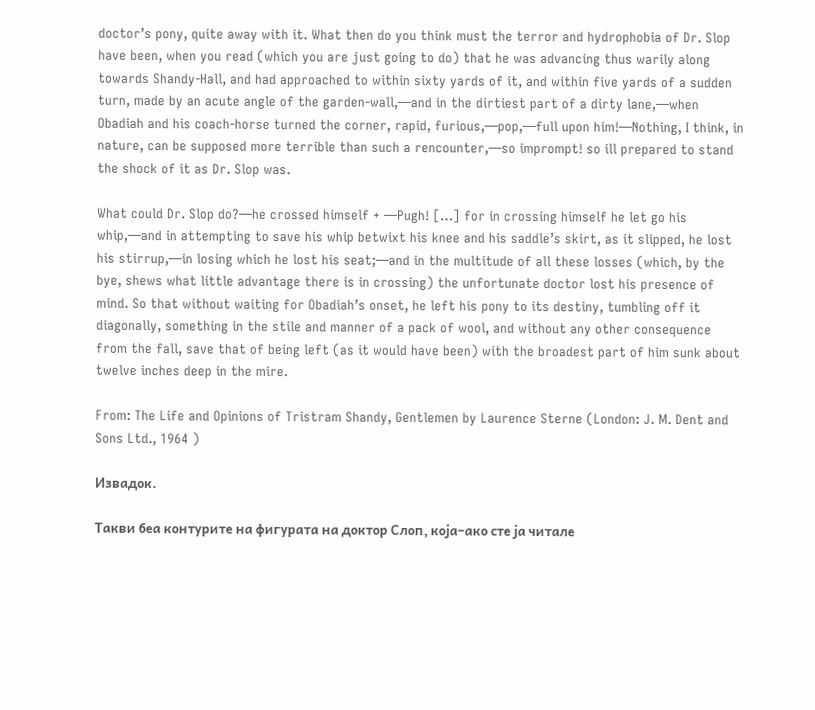doctor’s pony, quite away with it. What then do you think must the terror and hydrophobia of Dr. Slop have been, when you read (which you are just going to do) that he was advancing thus warily along towards Shandy-Hall, and had approached to within sixty yards of it, and within five yards of a sudden turn, made by an acute angle of the garden-wall,—and in the dirtiest part of a dirty lane,—when Obadiah and his coach-horse turned the corner, rapid, furious,—pop,—full upon him!—Nothing, I think, in nature, can be supposed more terrible than such a rencounter,—so imprompt! so ill prepared to stand the shock of it as Dr. Slop was.

What could Dr. Slop do?—he crossed himself + —Pugh! […] for in crossing himself he let go his whip,—and in attempting to save his whip betwixt his knee and his saddle’s skirt, as it slipped, he lost his stirrup,—in losing which he lost his seat;—and in the multitude of all these losses (which, by the bye, shews what little advantage there is in crossing) the unfortunate doctor lost his presence of mind. So that without waiting for Obadiah’s onset, he left his pony to its destiny, tumbling off it diagonally, something in the stile and manner of a pack of wool, and without any other consequence from the fall, save that of being left (as it would have been) with the broadest part of him sunk about twelve inches deep in the mire.

From: The Life and Opinions of Tristram Shandy, Gentlemen by Laurence Sterne (London: J. M. Dent and Sons Ltd., 1964 )

Извадок.

Такви беа контурите на фигурата на доктор Слоп, која–ако сте ја читале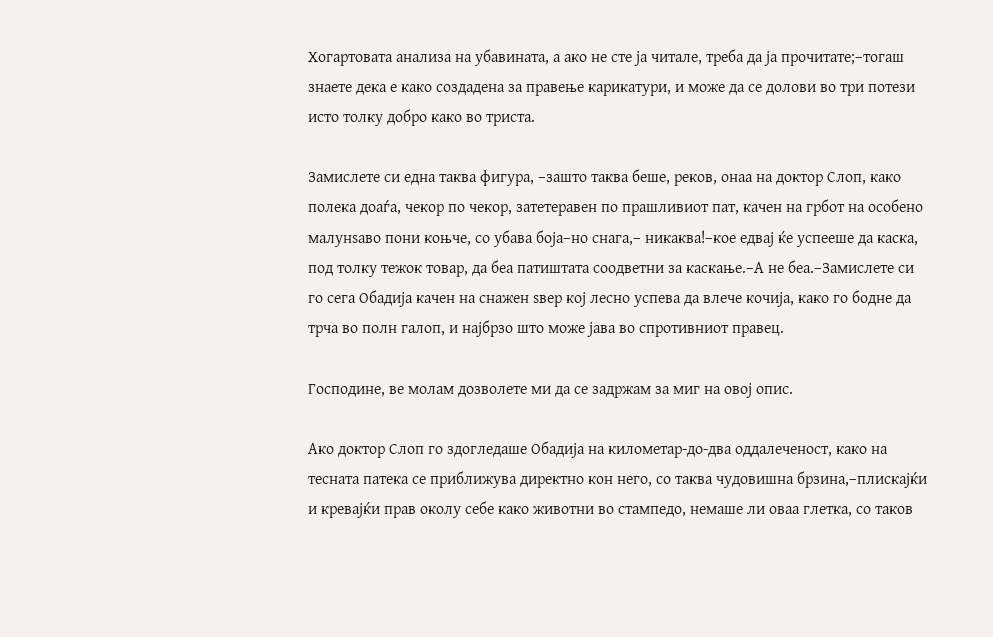Хогартовата анализа на убавината, а ако не сте ја читале, треба да ја прочитате;–тогаш знаете дека е како создадена за правење карикатури, и може да се долови во три потези исто толку добро како во триста.

Замислете си една таква фигура, –зашто таква беше, реков, онаа на доктор Слоп, како полека доаѓа, чекор по чекор, затетеравен по прашливиот пат, качен на грбот на особено малунѕаво пони коњче, со убава боја–но снага,– никаква!–кое едвај ќе успееше да каска, под толку тежок товар, да беа патиштата соодветни за каскање.–А не беа.–Замислете си го сега Обадија качен на снажен ѕвер кој лесно успева да влече кочија, како го бодне да трча во полн галоп, и најбрзо што може јава во спротивниот правец.

Господине, ве молам дозволете ми да се задржам за миг на овој опис.

Ако доктор Слоп го здогледаше Обадија на километар-до-два оддалеченост, како на тесната патека се приближува директно кон него, со таква чудовишна брзина,–плискајќи и кревајќи прав околу себе како животни во стампедо, немаше ли оваа глетка, со таков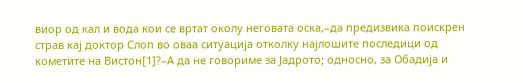виор од кал и вода кои се вртат околу неговата оска,–да предизвика поискрен страв кај доктор Слоп во оваа ситуација отколку најлошите последици од кометите на Вистон[1]?–А да не говориме за Јадрото; односно, за Обадија и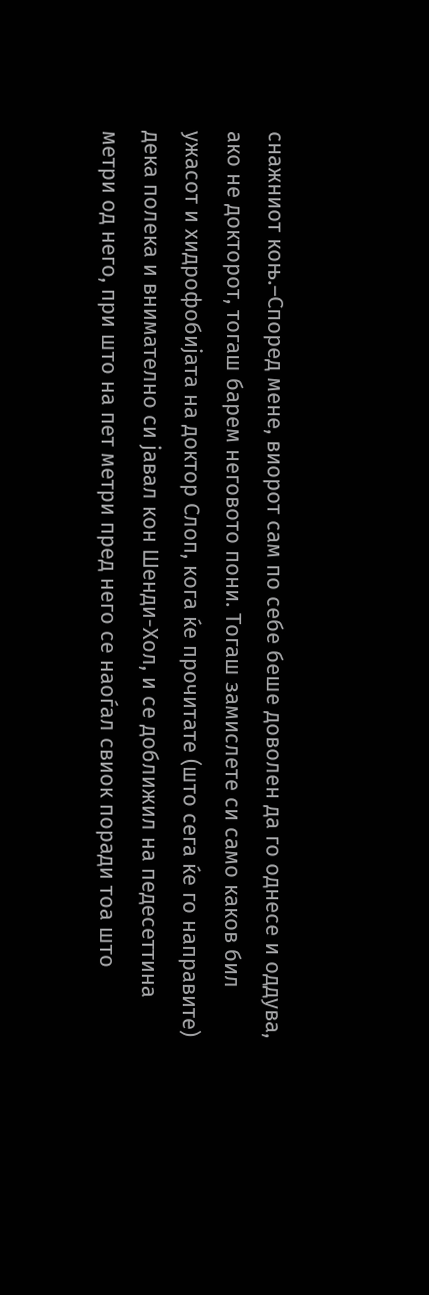снажниот коњ.–Според мене, виорот сам по себе беше доволен да го однесе и оддува, ако не докторот, тогаш барем неговото пони. Тогаш замислете си само каков бил ужасот и хидрофобијата на доктор Слоп, кога ќе прочитате (што сега ќе го направите) дека полека и внимателно си јавал кон Шенди-Хол, и се доближил на педесеттина метри од него, при што на пет метри пред него се наоѓал свиок поради тоа што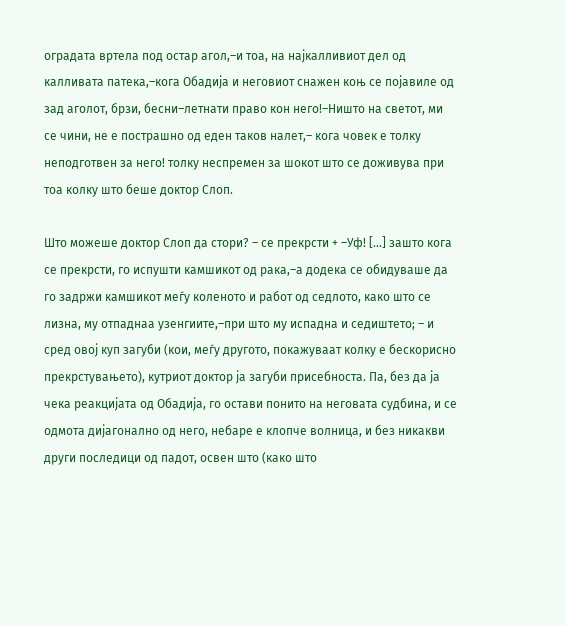оградата вртела под остар агол,–и тоа, на најкалливиот дел од калливата патека,–кога Обадија и неговиот снажен коњ се појавиле од зад аголот, брзи, бесни–летнати право кон него!–Ништо на светот, ми се чини, не е пострашно од еден таков налет,– кога човек е толку неподготвен за него! толку неспремен за шокот што се доживува при тоа колку што беше доктор Слоп.

Што можеше доктор Слоп да стори? – се прекрсти + –Уф! […] зашто кога се прекрсти, го испушти камшикот од рака,–а додека се обидуваше да го задржи камшикот меѓу коленото и работ од седлото, како што се лизна, му отпаднаа узенгиите,–при што му испадна и седиштето; – и сред овој куп загуби (кои, меѓу другото, покажуваат колку е бескорисно прекрстувањето), кутриот доктор ја загуби присебноста. Па, без да ја чека реакцијата од Обадија, го остави понито на неговата судбина, и се одмота дијагонално од него, небаре е клопче волница, и без никакви други последици од падот, освен што (како што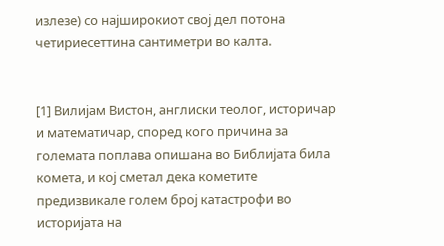излезе) со најширокиот свој дел потона четириесеттина сантиметри во калта.


[1] Вилијам Вистон, англиски теолог, историчар и математичар, според кого причина за големата поплава опишана во Библијата била комета, и кој сметал дека кометите предизвикале голем број катастрофи во историјата на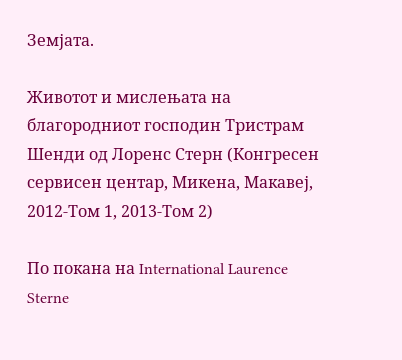Земјата.

Животот и мислењата на благородниот господин Тристрам Шенди од Лоренс Стерн (Конгресен сервисен центар, Микена, Макавеј, 2012-Том 1, 2013-Том 2)

По покана на International Laurence Sterne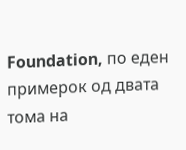Foundation, по еден примерок од двата тома на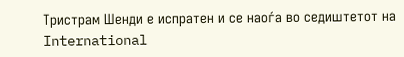Тристрам Шенди е испратен и се наоѓа во седиштетот на International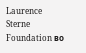Laurence Sterne Foundation во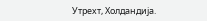Утрехт, Холдандија.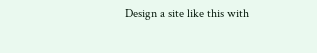Design a site like this with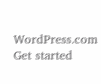WordPress.com
Get started